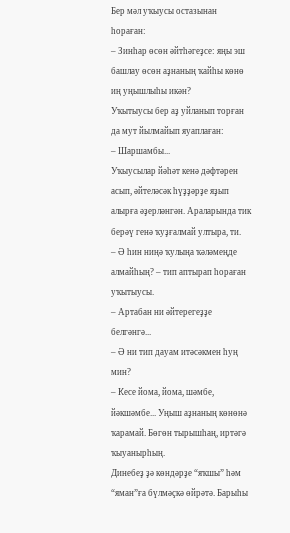Бер мәл уҡыусы остазынан һораған:
– Зинһар өсөн әйтһәгеҙсе: яңы эш башлау өсөн аҙнаның ҡайһы көнө иң уңышлыһы икән?
Уҡытыусы бер аҙ уйланып торған да мут йылмайып яуаплаған:
– Шаршамбы...
Уҡыусылар йәһәт кенә дәфтәрен асып, әйтеләсәк һүҙҙәрҙе яҙып алырға әҙерләнгән. Араларында тик берәү генә ҡуҙғалмай ултыра, ти.
– Ә һин ниңә ҡулыңа ҡәләмеңде алмайһың? – тип аптырап һораған уҡытыусы.
– Артабан ни әйтерегеҙҙе белгәнгә...
– Ә ни тип дауам итәсәкмен һуң мин?
– Кесе йома, йома, шәмбе, йәкшәмбе... Уңыш аҙнаның көнөнә ҡарамай. Бөгөн тырышһаң, иртәгә ҡыуанырһың.
Динебеҙ ҙә көндәрҙе “яҡшы” һәм “яман”ға бүлмәҫкә өйрәтә. Барыһы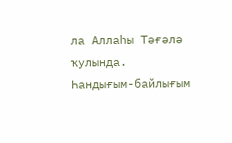ла Аллаһы Тәғәлә ҡулында.
Һандығым-байлығым